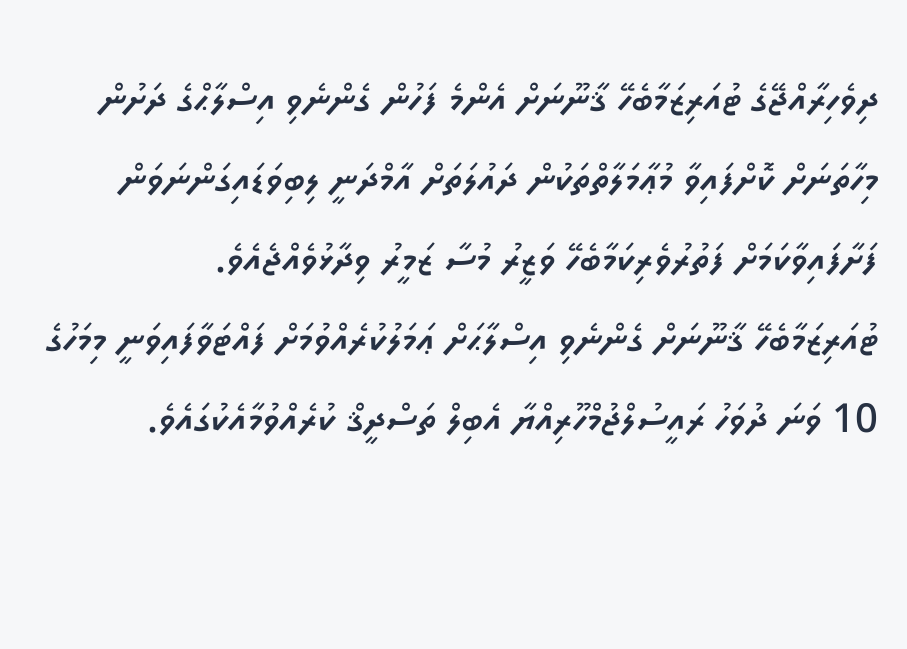ދިވެހިރާއްޖޭގެ ޓުއަރިޒަމާބެހޭ ޤާނޫނަށް އެންމެ ފަހުން ގެންނެވި އިސްލާޙްގެ ދަށުން މިހާތަނަށް ކޮށްފައިވާ މުޢާމަލާތްތަކުން ދައުލަތަށް އާމްދަނީ ލިބިވަޑައިގަންނަވަން ފަށާފައިވާކަމަށް ފަތުރުވެރިކަމާބެހޭ ވަޒީރު މުސާ ޒަމީރު ވިދާޅުވެއްޖެއެވެ.
ޓުއަރިޒަމާބެހޭ ޤާނޫނަށް ގެންނެވި އިސްލާޙަށް ޢަމަލުކުރެއްވުމަށް ފައްޓަވާފައިވަނީ މިމަހުގެ 10 ވަނަ ދުވަހު ރައީސުލްޖުމްހޫރިއްޔާ އެބިލް ތަސްދީޤް ކުރެއްވުމާއެކުގައެވެ.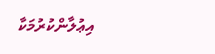އިޢުލާންކުރުމަކާ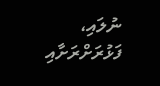ނުލައި، ފަޅުރަށްރަށާއި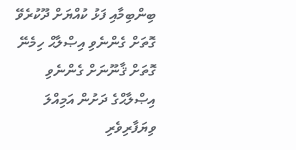ބިންބިމާއި ފަޅު ކުއްޔަށް ދޫކުރެވޭ ގޮތަށް ގެންނެވި އިޞްލާޙް ހިމެނޭ ގޮތަށް ޤާނޫނަށް ގެންނެވި އިޞްލާޙްގެ ދަށުން އަމިއްލަ ވިޔަފާރިވެރި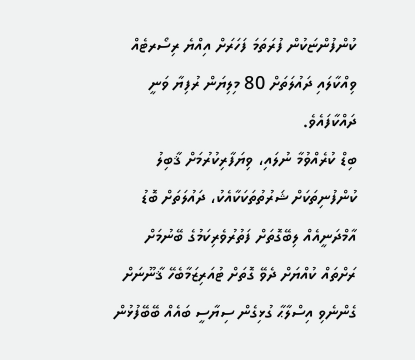ކުންފުންޏަކުން ފުރަތަމަ ފަހަރަށް އިއްޔެ ރިސޯރޓެއް ވިއްކާލައި ދައުލަތަށް 80 މިލިޔަން ރުފިޔާ ވަނީ ދައްކާފައެވެ.
ބިޑް ކުރެއްވުމާ ނުލައި، ވިޔަފާރިކުރުމަށް ޤާބިލު ކުންފުނިތަކަށް ޝަރުތުތަކަކާއެކު، ދައުލަތަށް ބޮޑު އާމްދަނީއެއް ލިބޭގޮތަށް ފަތުރުވެރިކަމުގެ ބޭނުމަށް ރަށްތައް ކުއްޔަށް ދެވޭ ގޮތަށް ޓުއަރިޒަމާބެހޭ ޤާނޫނަށް ގެންނެވި އިސްލާޙާ ގުޅިގެން ސިޔާސީ ބައެއް ބޭބޭފުޅުން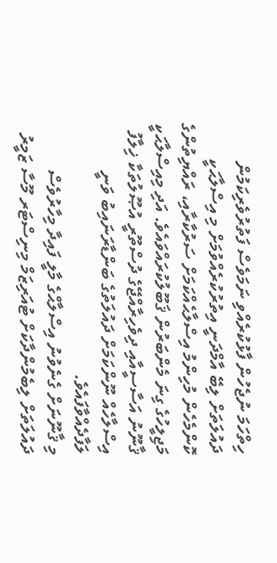ހިތްހަމަ ނުޖެހުން ފާޅުކުރެއްވި ނަމަވެސް ފަތުރުވެރިކަމުން ދައުލަތަށް ލިބޭ އާމްދަނީ އިތުރުކުރެއްވުމަށް މި އިސްލާޙަކީ ކޮންމެހެން މުހިންމު އިސްލާޙެއްކަމަށް ސަރުކާރާއި، ރައްޔިތުންގެ މަޖިލީހުގެ ގިނަ މެންބަރުން ޤަބޫލުކުރައްވައެވެ. އަދި މިއިސްލާޙަކީ ޤާނޫނު އަސާސީއާއި ދިވެހިރާއްޖޭގެ ދުސްތޫރީ އުޞޫލުތަކާ ޚިލާފު އިސްލާހެއް ނޫންކަމަށް ދައުލަތުގެ ބަންޑާރަނައިބު ވަނީ ލަފާދެއްވާފައެވެ.
މި ޤާނޫނަށް ގެނެވުނު އިސްލާޙްގެ މާލީ ފައިދާ މިހާރުވެސް ދައުލަތަށް ލިބެމުންދާކަށް ޓުއަރިޒަމް މިނިސްޓަރ މޫސާ ޒަމީރު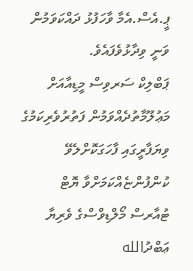ޕީ.އެސް.އެމާ ވާހަފުޅު ދައްކަވަމުން ވަނީ ވިދާޅުވެފައެވެ.
ޕަބްލިކް ސަރވިސް މީޑިއާއަށް މަޢުލޫމާތުދެއްވަމުން ފަތުރުވެރިކަމުގެ ވިޔަފާރީގައި ފާހަގަކޮށްލެވޭ ކުންފުންޏެއްކަމަށްވާ ޔޮޓް ޓުއާރސް މޯލްޑިވްސްގެ ވެރިޔާ ޢަބްދުالله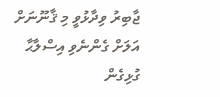ޖާބިރު ވިދާޅުވީ މި ޤާނޫނަށް އަލަށް ގެންނެވި އިސްލާޙާ ގުޅިގެން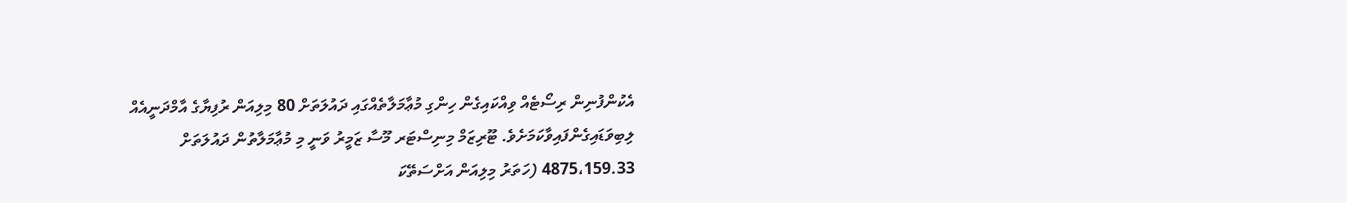އެކުންފުނިން ރިސޯޓެއް ވިއްކައިގެން ހިންގި މުޢާމަލާތެއްގައި ދައުލަތަށް 80 މިލިއަން ރުފިޔާގެ އާމްދަނީއެއް ލިބިވަޑައިގެންފައިވާކަމަށެވެ. ޓޫރިޒަމް މިނިސްޓަރ މޫސާ ޒަމީރު ވަނީ މި މުޢާމަލާތުން ދައުލަތަށް 4875،159.33 (ހަތަރު މިލިއަން އަށްސަތޭކަ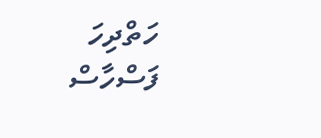ހަތްދިހަ ފަސްހާސް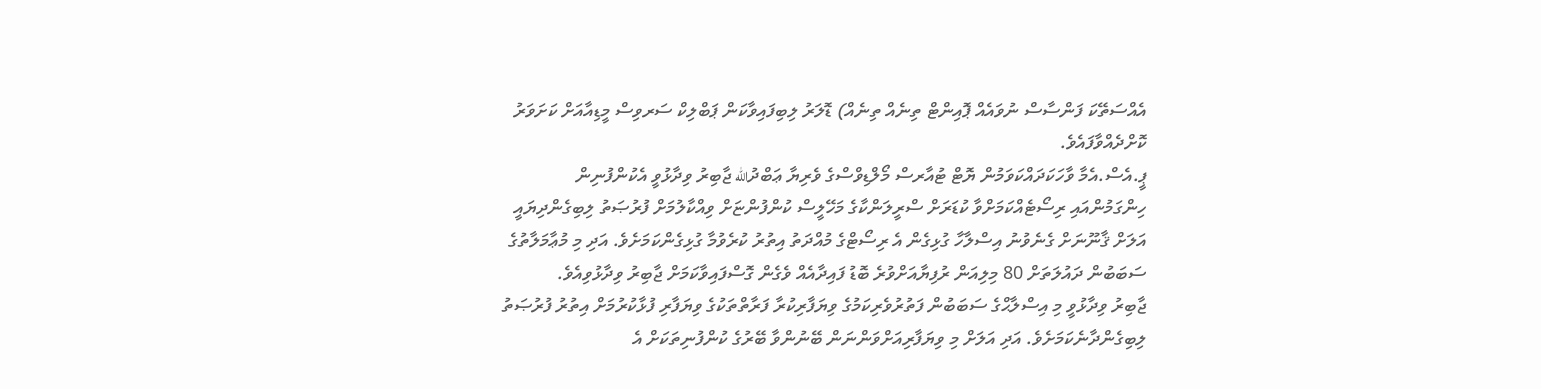އެއްސަތޭކަ ފަންސާސް ނުވައެއް ޕޮއިންޓް ތިނެއް ތިނެއް) ޑޮލަރު ލިބިފައިވާކަން ޕަބްލިކް ސަރވިސް މީޑިއާއަށް ކަށަވަރު ކޮށްދެއްވާފައެވެ.
ޕީ.އެސް.އެމާ ވާހަކަދައްކަވަމުން ޔޮޓް ޓުއާރސް މޯލްޑިވްސްގެ ވެރިޔާ ޢަބްދުالله ޖާބިރު ވިދާޅުވީ އެކުންފުނިން ހިންގަމުންއައި ރިސޯޓެއްކަމަށްވާ ކުޑަރަށް ސްރީލަންކާގެ މަހޭލީސް ކުންފުންޏަށް ވިއްކާލުމަށް ފުރުޞަތު ލިބިގެންދިޔައީ އަލަށް ޤާނޫނަށް ގެނެވުނު އިސްލާހާ ގުޅިގެން އެ ރިސޯޓްގެ މުއްދަތު އިތުރު ކުރެވުމާ ގުޅިގެންކަމަށެވެ. އަދި މި މުޢާމަލާތުގެ ސަބަބުން ދައުލަތަށް 80 މިލިއަން ރުފިޔާއަށްވުރެ ބޮޑު ފައިދާއެއް ވެގެން ގޮސްފައިވާކަމަށް ޖާބިރު ވިދާޅުވިއެވެ.
ޖާބިރު ވިދާޅުވީ މި އިސްލާޙްގެ ސަބަބުން ފަތުރުވެރިކަމުގެ ވިޔަފާރިކުރާ ފަރާތްތަކުގެ ވިޔަފާރި ފުޅާކުރުމަށް އިތުރު ފުރުޞަތު ލިބިގެންދާނެކަމަށެވެ. އަދި އަލަށް މި ވިޔަފާރިއަށްވަންނަން ބޭނުންވާ ބޭރުގެ ކުންފުނިތަކަށް އެ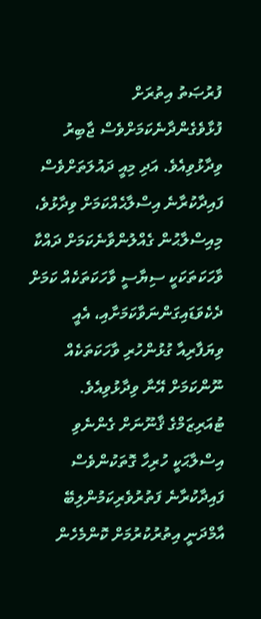ފުރުޞަތު އިތުރަށް ފުޅާވެގެންދާނެކަމަށްވެސް ޖާބިރު ވިދާޅުވިއެވެ. އަދި މިއީ ދައުލަތަށްވެސް ފައިދާކުރާނެ އިސްލާޙެއްކަމަށް ވިދާޅުވެ، މިއިސްލާޙުން ގެއްލުންވާނެކަމަށް ދައްކާ ވާހަކަތަކަކީ ސިޔާސީ ވާހަކަތަކެއް ކަމަށް ދެކެވަޑައިގަންނަވާކަމަށާއި، އެއީ ވިޔަފާރިއާ ގުޅުންހުރި ވާހަކަތަކެއް ނޫންކަމަށް އޭނާ ވިދާޅުވިއެވެ.
ޓުއަރިޒަމްގެ ޤާނޫނަށް ގެންނެވި އިސްލާޙަކީ ހުރިހާ ގޮތަކުންވެސް ފައިދާކުރާނެ ފަތުރުވެރިކަމުންލިބޭ އާމްދަނީ އިތުރުކުރުމަށް ކޮންމެހެން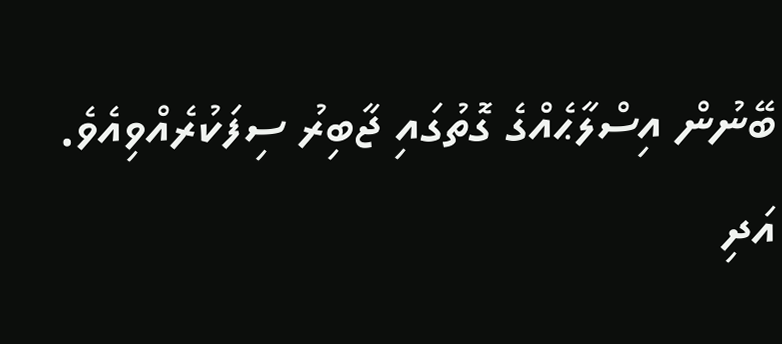ބޭނުން އިސްލާޙެއްގެ ގޮތުގައި ޖާބިރު ސިފަކުރެއްވިއެވެ. އަދި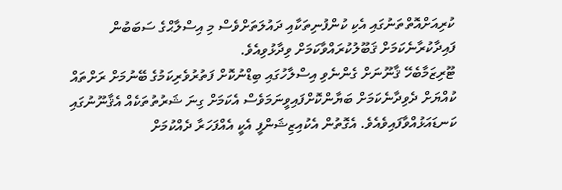ކުރިއަށްއޮތްތަނުގައި އެކި ކުންފުނިތަކާއި ދައުލަތަށްވެސް މި އިސްލާޙްގެ ސަބަބުން ފައިދާކުރާނެކަމަށް ޤަބޫލުކުރައްވާކަމަށް ވިދާޅުވިއެވެ.
ޓޫރިޒަމާބެހޭ ޤާނޫނަށް ގެންނެވި އިސްލާހުގައި ބިޑްނުކޮށް ފަތުރުވެރިކަމުގެ ބޭނުމަށް ރަށްތައް ކުއްޔަށް ދެވިދާނެކަމަށް ބަޔާންކޮށްފައިވީނަމަވެސް އެކަމަށް ގިނަ ޝަރުތުތަކެއް އެޤާނޫނުގައި ކަނޑައަޅުއްވާފައިވެއެވެ. އެގޮތުން އެކުއިޒިޝަންފީ އެކީ އެއްފަހަރާ ދެއްކުމަށް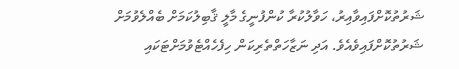ޝަރުތުކޮށްފައިވާއިރު، ހަވާލުކުރާ ކުންފުނީގެ މާލީ ޤާބިލުކަމަށް ބެއްލެވުމަށް ޝަރުތުކޮށްފައިވެއެވެ. އަދި ނަޒާހަތްތެރިކަން ހިފެހެއްޓެވުމަށްޓަކައި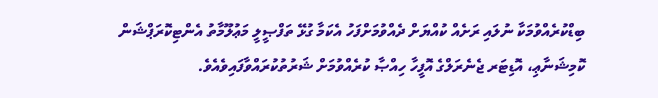ބިޑްކުރެއްވުމަކާ ނުލައި ރަށެއް ކުއްޔަށް ދެއްވުމަށްފަހު އެކަމާ ގުޅޭ ތަފްޞީލީ މަޢުލޫމާތު އެންޓިކޮރަޕްޝަން ކޮމިޝަނާޢި، އޮޑިޓަރ ޖެނެރަލްގެ އޮފީހާ ހިއްޞާ ކުރެއްވުމަށް ޝަރުތުކުރައްވާފައިވެއެވެ.